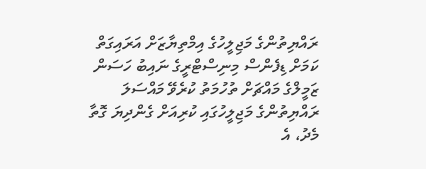ރައްޔިތުންގެ މަޖިލީހުގެ އިމްތިޔާޒަށް އަރައިގަތް ކަމަށް ޑިފެންސް މިނިސްޓްރީގެ ނައިބު ހަސަން ޒަމީލްގެ މައްޗަށް ތުހުމަތު ކުރެވޭ މައްސަލަ ރައްޔިތުންގެ މަޖިލީހުގައި ކުރިއަށް ގެންދިޔަ ގޮތާ މެދު، އެ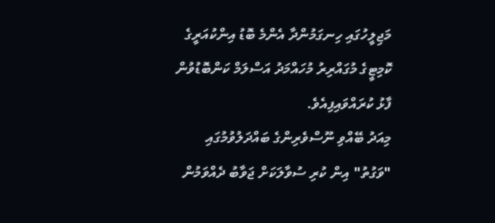މަޖިލީހުގައި ހިނގަމުންދާ އެންމެ ބޮޑު އިންކުއަރީގެ ކޮމިޓީގެ މުގައްރިރު މުހައްމަދު އަސްލަމް ކަންބޮޑުވުން ފާޅު ކުރައްވައިފިއެވެ.
މިއަދު ބޭއްވި ނޫސްވެރިންގެ ބައްދަލުވުމުގައި "ވަގުތު" އިން ކުރި ސުވާލަކަށް ޖަވާބު ދެއްވަމުން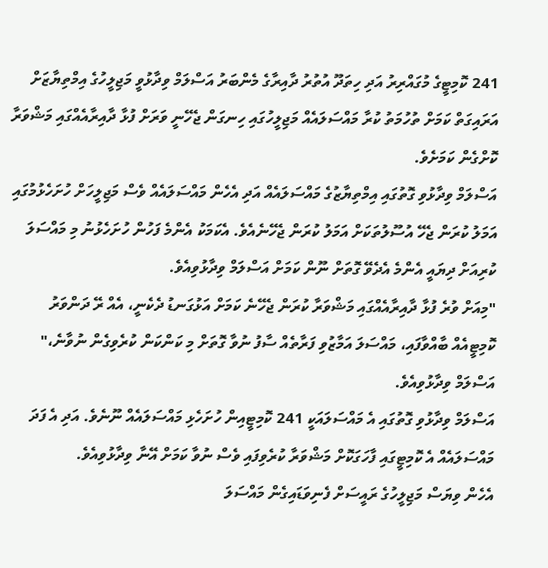241 ކޮމިޓީގެ މުގައްރިރު އަދި ހިތަދޫ އުތުރު ދާއިރާގެ މެންބަރު އަސްލަމް ވިދާޅުވީ މަޖިލީހުގެ އިމްތިޔާޒަށް އަރައިގަތް ކަމަށް ތުހުމަތު ކުރާ މައްސަލައެއް މަޖިލީހުގައި ހިނގަން ޖެހޭނީ ވަރަށް ފުޅާ ދާއިރާއެއްގައި މަޝްވަރާ ކޮށްގެން ކަމަށެވެ.
އަސްލަމް ވިދާޅުވި ގޮތުގައި އިމްތިޔާޒުގެ މައްސަލައެއް އަދި އެހެން މައްސަލައެއް ވެސް މަޖިލީހަށް ހުށަހެޅުމުގައި އަމަލު ކުރަން ޖެހޭ އުސޫލުތަކަށް އަމަލު ކުރަން ޖެހޭނެއެވެ. އެކަމަކު އެންމެ ފަހުން ހުށަހެޅުނު މި މައްސަލަ ކުރިއަށް ދިޔައީ އެންމެ އެދެވޭ ގޮތަށް ނޫން ކަމަށް އަސްލަމް ވިދާޅުވިއެވެ.
"މިއަށް ވުރެ ފުޅާ ދާއިރާއެއްގައި މަޝްވަރާ ކުރަން ޖެހޭނެ ކަމަށް އަޅުގަނޑު ދެކެނީ، އެއް ރޭ ދަންވަރު ކޮމިޓީއެއް ބާއްވާފައި، މައްސަލަ އަމާޒުވި ފަރާތެއް ސާފު ނުވާ ގޮތަށް މި ކަންކަން ކުރެވިގެން ނުވާނެ،" އަސްލަމް ވިދާޅުވިއެވެ.
އަސްލަމް ވިދާޅުވި ގޮތުގައި އެ މައްސަލައަކީ 241 ކޮމިޓީއިން ހުށަހެޅި މައްސަލައެއް ނޫނެވެ. އަދި އެ ފަދަ މައްސަލައެއް އެ ކޮމިޓީގައި ފާހަގަކޮށް މަޝްވަރާ ކުރެވިފައި ވެސް ނުވާ ކަމަށް އޭނާ ވިދާޅުވިއެވެ.
އެހެން ވިޔަސް މަޖިލީހުގެ ރައީސަށް ފެނިވަޑައިގެން މައްސަލަ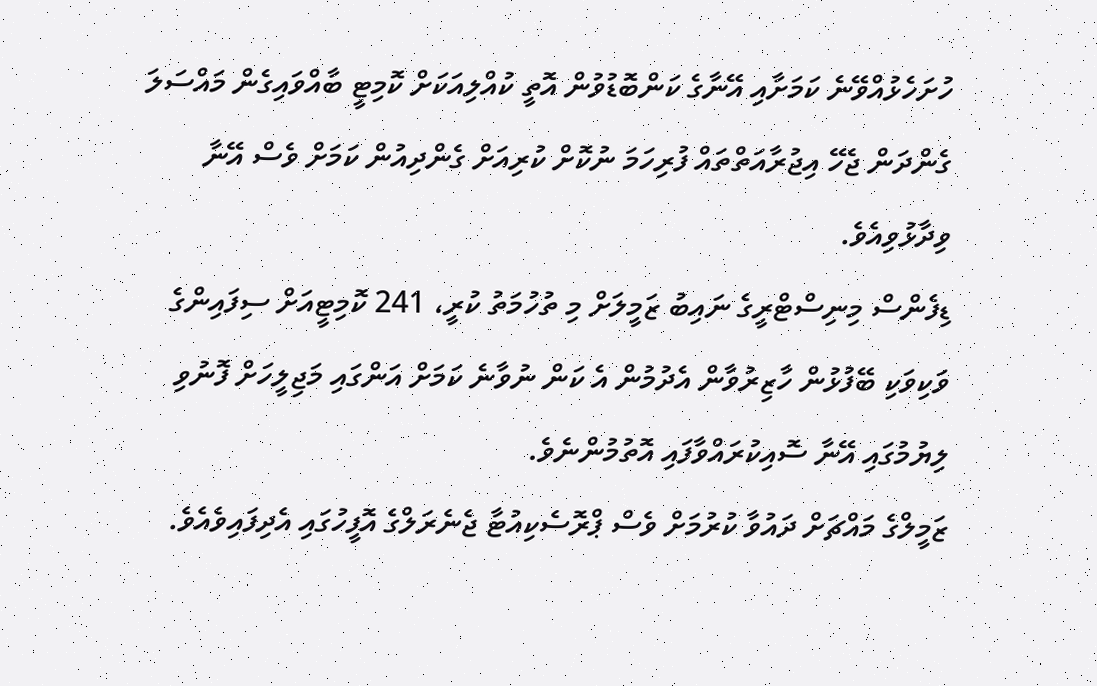ހުށަހެޅުއްވޭނެ ކަމަށާއި އޭނާގެ ކަންބޮޑުވުން އޮތީ ކުއްލިއަކަށް ކޮމިޓީ ބާއްވައިގެން މައްސަލަ ގެންދަން ޖެހޭ އިޖުރާއަތްތައް ފުރިހަމަ ނުކޮށް ކުރިއަށް ގެންދިއުން ކަމަށް ވެސް އޭނާ ވިދާޅުވިއެވެ.
ޑިފެންސް މިނިސްޓްރީގެ ނައިބު ޒަމީލަށް މި ތުހުމަތު ކުރީ، 241 ކޮމިޓީއަށް ސިފައިންގެ ވަކިވަކި ބޭފުޅުން ހާޒިރުވާން އެދުމުން އެ ކަން ނުވާނެ ކަމަށް އަންގައި މަޖިލީހަށް ފޮނުވި ލިޔުމުގައި އޭނާ ސޮއިކުރައްވާފައި އޮތުމުންނެވެ.
ޒަމީލްގެ މައްޗަށް ދައުވާ ކުރުމަށް ވެސް ޕްރޮސެކިއުޓާ ޖެނެރަލްގެ އޮފީހުގައި އެދިފައިވެއެވެ.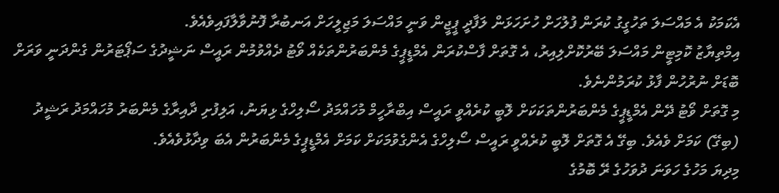އެކަމަކު އެ މައްސަލަ ތަހުގީގު ކުރަން ފުލުހަށް ހުށަހަޅަން ލަފާދީ ޕީޖީން ވަނީ މައްސަލަ މަޖިލީހަށް އަނބުރާ ފޮނުވާލާފައިވެއެވެ.
އިމްތިޔާޒު ކޮމިޓީން މައްސަލަ ބޭރުކޮށްލިއިރު، އެ ގޮތަށް ފާސްކުރަން އެމްޑީޕީގެ މެންބަރުންތަކެއް ވޯޓު ދެއްވުމުން ރައީސް ނަޝީދުގެ ސަޕޯޓަރުން ގެންދަނީ ވަރަށް ބޮޑަށް ނުރުހުން ފާޅު ކުރަމުންނެވެ.
މި ގޮތަށް ވޯޓު ދޭން އެމްޑީޕީގެ މެންބަރުންތަކަކަށް ލޮބީ ކުރެއްވީ ރައީސް އިބްރާހީމް މުހައްމަދު ސޯލިހްގެ ޅިޔަނު، އަލިފުށި ދާއިރާގެ މެންބަރު މުހައްމަދު ރަޝީދު (ބިގޭ) ކަމަށް ވެއެވެ. ބިގޭ އެ ގޮތަށް ލޮބީ ކުރެއްވީ ރައީސް ސޯލިހްގެ އެންގެވުމަކަށް ކަމަށް އެމްޑީޕީގެ މެންބަރުން އެބަ ވިދާޅުވެއެވެ.
މިދިޔަ މަހުގެ ހަވަނަ ދުވަހުގެ ރޭ ބޮމުގެ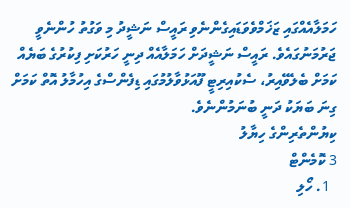ހަމަލާއެއްގައި ޒަޚަމްވެވަޑައިގެންނެވި ރައީސް ނަޝީދު މި ވަގުތު ހުންނެވީ ޖަރުމަނުގައެވެ. ރައީސް ނަޝީދަށް ހަމަލާއެއް ދިނީ ހަރުކަށި ފިކުރުގެ ބަޔެއް ކަމަށް ބެލެވޭއިރު، ސެކުއިރިޓީ ފޫއަޅުވާލުމުގައި ޑިފެންސްގެ އިހުމާލު އޮތް ކަމަށް ގިނަ ބަޔަކު ދަނީ ބުނަމުންނެވެ.
ކިޔުންތެރިންގެ ހިޔާލު
3 ކޮމެންޓް
  1. ހޯލި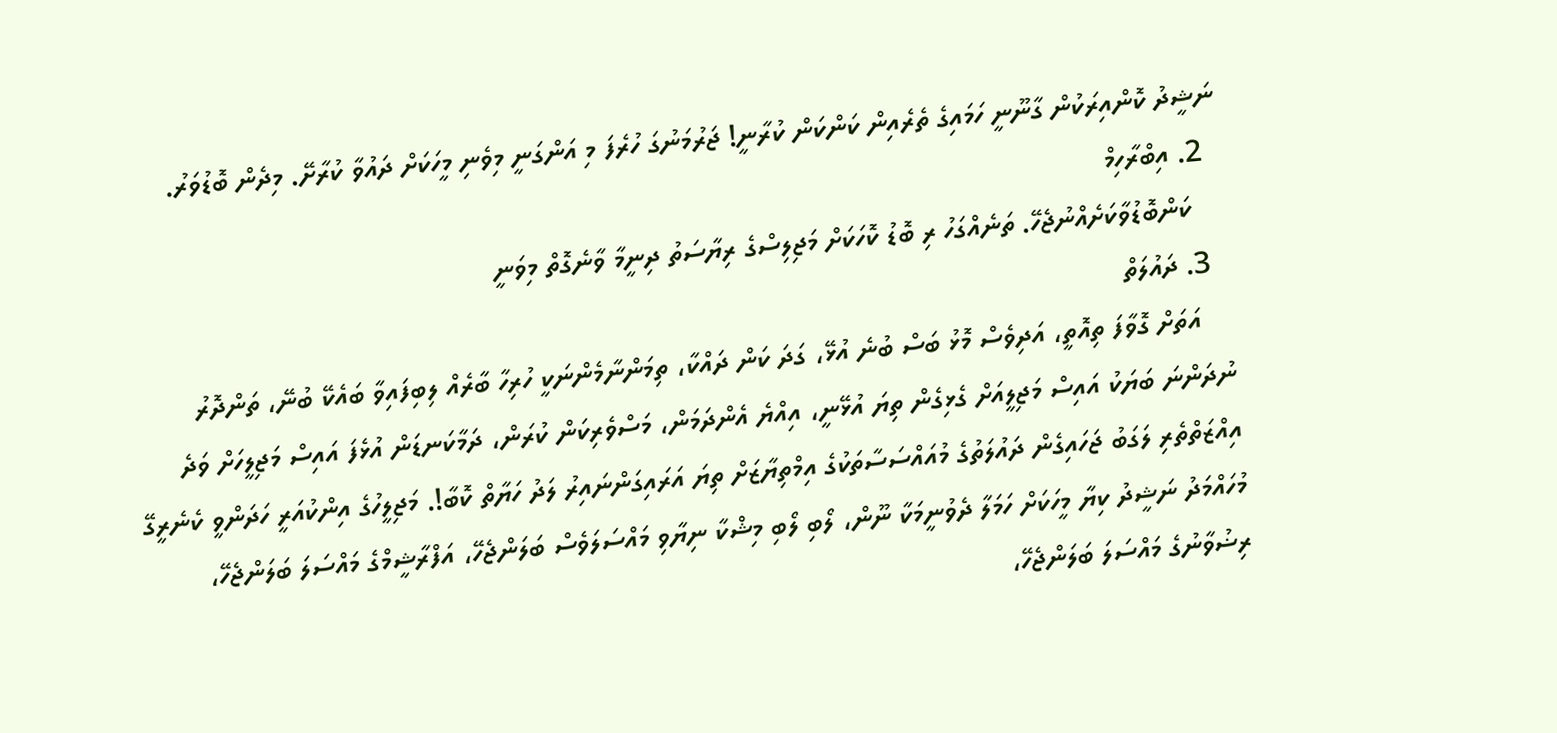ނަޝީދު ކޮންއިރަކުން ގާނޫނީ ހަމައިގެ ތެރެއިން ކަންކަން ކުރާނީ! ޖަރުމަނުގަ ހުރެފަ މި އަންގަނީ މިވެނި މީހަކަށް ދައުވާ ކުރާށޭ. މިދެން ބޮޑުވަރު.
  2. އިބްރާހިމް
    ކަންބޮޑުވާކަށެއްނުޖެހޭ. ތަނެއްގަހު ރި ބޮޑު ކޮހަކަށް މަޖިލިސްގެ ރިޔާސަތު ދިނީމާ ވާނެގޮތް މިވަނީ
  3. ދައުލަތް
    އަތަށް ގޮވާފަ ތިއޮތީ، އަދިވެސް މޮޅު ބަސް ބުނެ އުޅޭ، ގަދަ ކަން ދައްކާ، ތިމަންނާމެންނަކީ ހުރިހާ ބާރެއް ލިބިފައިވާ ބައެކޭ ބުނޭ، ތަންދޮރު ނުދަންނަ ބަޔަކު އައިސް މަޖިލީއަށް ގެޅިގެން ތިޔަ އުޅޭނީ، އިއްޔެ އެންދަމަން، މަސްވެރިކަން ކުރަން، ދަމާކަނޑަން އުޅެފަ އައިސް މަޖިލީހަށް ވަދެ އިއްޒަތްތެރި ލަގަބު ޖަހައިގެން ދައުލަތުގެ މުއައްސަސާތަކުގެ އިމްތިޔާޒަށް ތިޔަ އަރައިގަންނައިރު ލަދު ހަޔާތް ކޮބާ!. މަޖިލީހުގެ އިންކުއަރީ ހަދަންވީ ކެނެރީގޭ މުހައްމަދު ނަޝީދު ކިޔާ މީހަކަށް ހަމަލާ ދެވުނީމަކާ ނޫން، ލޯބި ލޯބި މިޝްކާ ނިޔާވި މައްސަލަވެސް ބަލަންޖެހޭ، އަފްރާޝީމްގެ މައްސަލަ ބަލަންޖެހޭ، ރިޟުވާނުގެ މައްސަލަ ބަލަންޖެހޭ،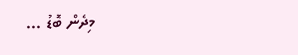މިދެން ބޮޑު ...